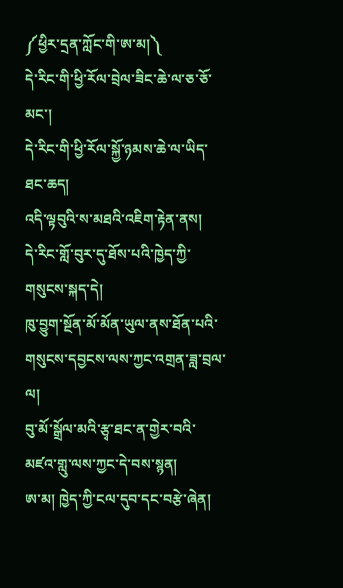༼ཕྱིར་དྲན་ཀློང་གི་ཨ་མ།༽
དེ་རིང་གི་ཕྱི་རོལ་བྲེལ་ཟིང་ཆེ་ལ་ཅ་ཅོ་མང་།
དེ་རིང་གི་ཕྱི་རོལ་སྐྱོ་ཉམས་ཆེ་ལ་ཡིད་ཐང་ཆད།
འདི་ལྟབུའི་ས་མཐའི་འཇིག་རྟེན་ནས།
དེ་རིང་གློ་བུར་དུ་ཐོས་པའི་ཁྱེད་ཀྱི་གསུངས་སྐད་དེ།
ཁུ་བྱུག་སྔོན་མོ་མོན་ཡུལ་ནས་ཐོན་པའི་གསུངས་དབྱངས་ལས་ཀྱང་འགྲན་ཟླ་བྲལ་ལ།
བུ་མོ་སྒྲོལ་མའི་རྩྭ་ཐང་ན་གྱེར་བའི་མཛའ་གླུ་ལས་ཀྱང་དེ་བས་སྙན།
ཨ་མ། ཁྱེད་ཀྱི་ངལ་དུབ་དང་བརྩེ་ཞེན།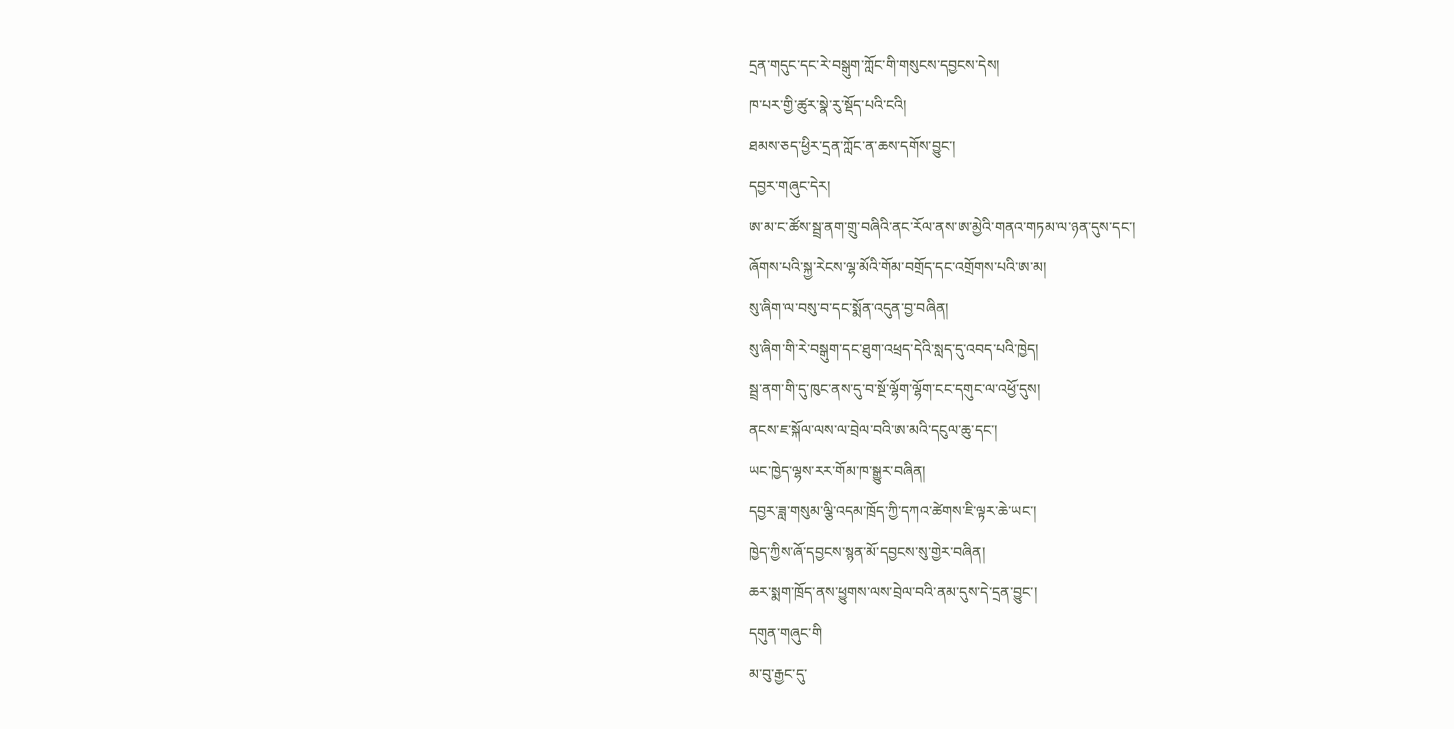དྲན་གདུང་དང་རེ་བསྒུག་ཀློང་གི་གསུངས་དབྱངས་དེས།
ཁ་པར་གྱི་ཚུར་སྣེ་རུ་སྡོད་པའི་ངའི།
ཐམས་ཅད་ཕྱིར་དྲན་ཀློང་ན་ཆས་དགོས་བྱུང་།
དབྱར་གཞུང་དེར།
ཨ་མ་ང་ཚོས་སྦྲ་ནག་གྲུ་བཞིའི་ནང་རོལ་ནས་ཨ་མྱེའི་གནའ་གཏམ་ལ་ཉན་དུས་དང་།
ཞོགས་པའི་སྐྱ་རེངས་ལྷ་མོའི་གོམ་བགྲོད་དང་འགྲོགས་པའི་ཨ་མ།
སུ་ཞིག་ལ་བསུ་བ་དང་སྨོན་འདུན་བྱ་བཞིན།
སུ་ཞིག་གི་རེ་བསྒུག་དང་ཐུག་འཕྲད་དེའི་སླད་དུ་འབད་པའི་ཁྱེད།
སྦྲ་ནག་གི་དུ་ཁུང་ནས་དུ་བ་སྔོ་ལྷོག་ལྷོག་ངང་དགུང་ལ་འཕྱོ་དུས།
ནངས་ཇ་སྐོལ་ལས་ལ་བྲེལ་བའི་ཨ་མའི་དངུལ་ཆུ་དང་།
ཡང་ཁྱེད་ལྷས་རར་གོམ་ཁ་སྒྱུར་བཞིན།
དབྱར་ཟླ་གསུམ་ལྕི་འདམ་ཁྲོད་ཀྱི་དཀའ་ཚེགས་ཇི་ལྟར་ཆེ་ཡང་།
ཁྱེད་ཀྱིས་ཞོ་དབྱངས་སྙན་མོ་དབྱངས་སུ་གྱེར་བཞིན།
ཆར་སྨག་ཁྲོད་ནས་ཕྱུགས་ལས་བྲེལ་བའི་ནམ་དུས་དེ་དྲན་བྱུང་།
དགུན་གཞུང་གི
མ་བུ་རྒྱང་དུ་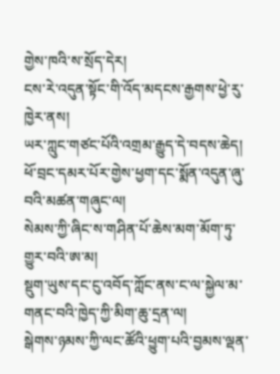གྱེས་ཁའི་ས་སྲོད་དེར།
ངས་རེ་འདུན་སྟོང་གི་འོད་མདངས་རྒྱགས་ཕྱེ་རུ་ཁྱེར་ནས།
ཡར་ཀླུང་གཙང་པོའི་འགྲམ་རྒྱུད་དེ་བདས་ཆེད།
ཕོ་བྲང་དམར་པོར་གྱེས་ཕྱག་དང་སྨོན་འདུན་ཞུ་བའི་མཚན་གཞུང་ལ།
སེམས་ཀྱི་ཞིང་ས་གཤིན་པོ་ཆེས་མག་མོག་ཏུ་གྱུར་བའི་ཨ་མ།
སྡུག་ཡུས་དང་ངུ་འབོད་ཀློང་ནས་ང་ལ་སྐྱེལ་མ་གནང་བའི་ཁྱེད་ཀྱི་མིག་ཆུ་དྲན་ལ།
སྒེགས་ཉམས་ཀྱི་ལང་ཚོའི་ཕྱུག་པའི་བྱམས་ལྡན་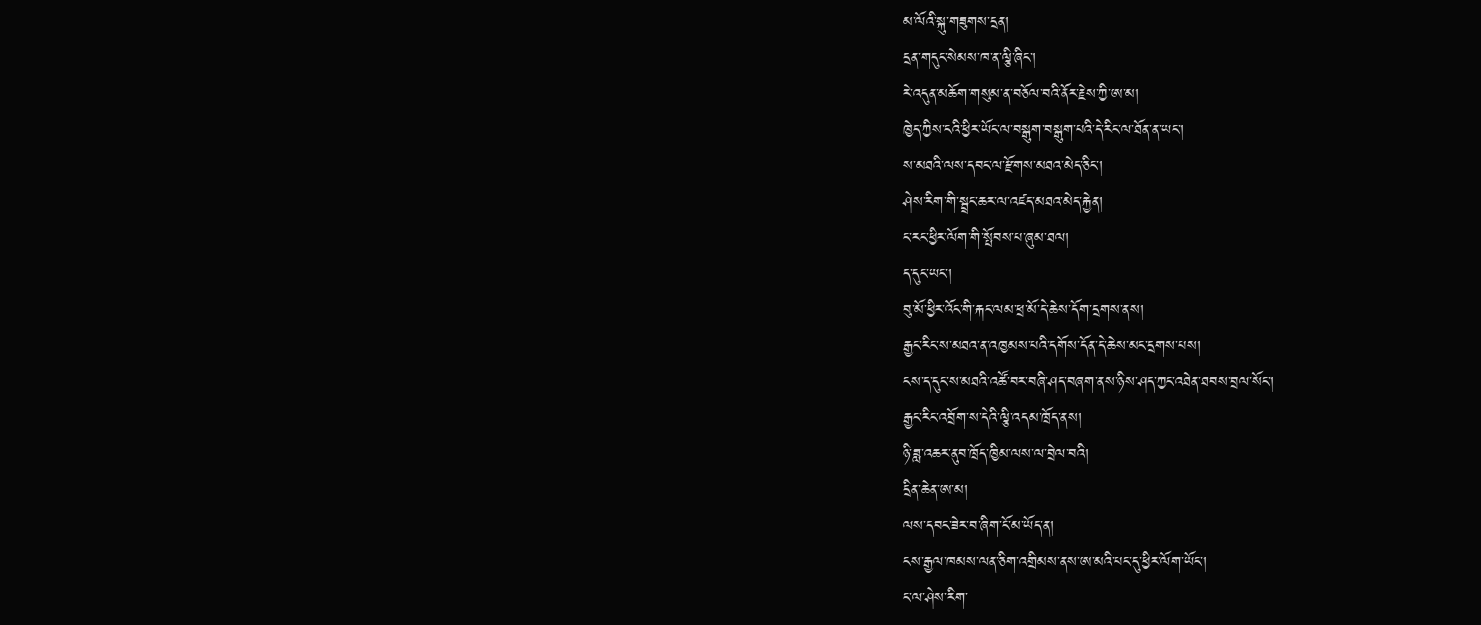མ་ལོའི་སྐུ་གཟུགས་དྲན།
དྲན་གདུང་སེམས་ཁ་ན་ལྕི་ཞིང་།
རེ་འདུན་མཆོག་གསུམ་ན་བཅོལ་བའི་ནོར་རྗེས་ཀྱི་ཨ་མ།
ཁྱེད་ཀྱིས་ངའི་ཕྱིར་ཡོང་ལ་བསྒུག་བསྒུག་པའི་དེ་རིང་ལ་ཐོན་ན་ཡང་།
ས་མཐའི་ལས་དབང་ལ་རྫོགས་མཐའ་མེད་ཅིང་།
ཤེས་རིག་གི་སྦྲང་ཆར་ལ་འཛད་མཐའ་མེད་རྐྱེན།
ང་རང་ཕྱིར་ལོག་གི་སྤོབས་པ་ཞུམ་ཐལ།
ད་དུང་ཡང་།
བུ་མོ་ཕྱིར་འོང་གི་རྐང་ལམ་ཕྲ་མོ་དེ་ཆེས་དོག་དྲགས་ནས།
རྒྱང་རིང་ས་མཐའ་ན་འཁྱམས་པའི་དགོས་དོན་དེ་ཆེས་མང་དྲགས་པས།
ངས་ད་དུང་ས་མཐའི་འཚོ་བར་བཞི་ཤད་བཞག་ནས་ཉིས་ཤད་ཀྱང་འཐེན་ཐབས་བྲལ་སོང་།
རྒྱང་རིང་འབྲོག་ས་དེའི་ལྕི་འདམ་ཁྲོད་ནས།
ཉི་ཟླ་འཆར་ནུབ་ཁྲོད་ཁྱིམ་ལས་ལ་བྲེལ་བའི།
དྲིན་ཆེན་ཨ་མ།
ལས་དབང་ཟེར་བ་ཞིག་ངོ་མ་ཡོད་ན།
ངས་རྒྱལ་ཁམས་ལན་ཅིག་འགྲིམས་ནས་ཨ་མའི་པང་དུ་ཕྱིར་ལོག་ཡོང་།
ང་ལ་ཤེས་རིག་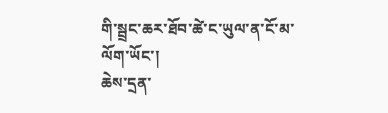གི་སྦྲང་ཆར་ཐོབ་ཚེ་ང་ཡུལ་ན་ངོ་མ་ལོག་ཡོང་།
ཆེས་དྲན་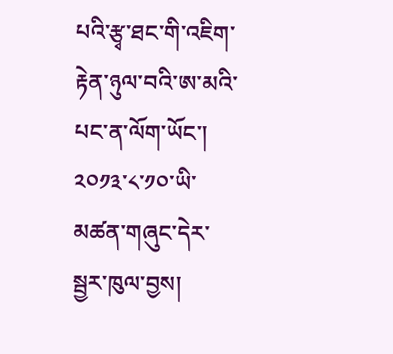པའི་རྩྭ་ཐང་གི་འཇིག་རྟེན་ཉུལ་བའི་ཨ་མའི་པང་ན་ལོག་ཡོང་།
༢༠༡༣་༨་༡༠་ཡི་མཚན་གཞུང་དེར་སྦྱར་ཁུལ་བྱས།